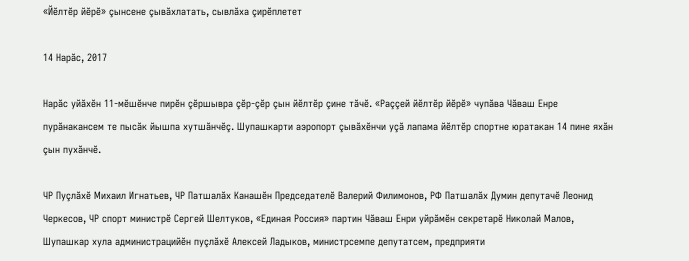«Йĕлтĕр йĕрĕ» çынсене çывăхлатать, сывлăха çирĕплетет

14 Нарăс, 2017

Нарăс уйăхĕн 11-мĕшĕнче пирĕн çĕршывра çĕр-çĕр çын йĕлтĕр çине тăчĕ. «Раççей йĕлтĕр йĕрĕ» чупăва Чăваш Енре пурăнакансем те пысăк йышпа хутшăнчĕç. Шупашкарти аэропорт çывăхĕнчи уçă лапама йĕлтĕр спортне юратакан 14 пине яхăн çын пухăнчĕ.

ЧР Пуçлăхĕ Михаил Игнатьев, ЧР Патшалăх Канашĕн Председателĕ Валерий Филимонов, РФ Патшалăх Думин депутачĕ Леонид Черкесов, ЧР спорт министрĕ Сергей Шелтуков, «Единая Россия» партин Чăваш Енри уйрăмĕн секретарĕ Николай Малов, Шупашкар хула администрацийĕн пуçлăхĕ Алексей Ладыков, министрсемпе депутатсем, предприяти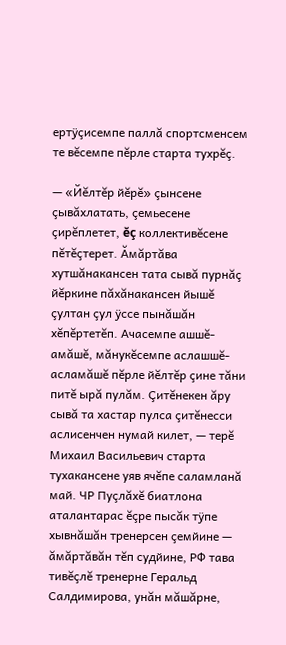ертÿçисемпе паллă спортсменсем те вĕсемпе пĕрле старта тухрĕç.

— «Йĕлтĕр йĕрĕ» çынсене çывăхлатать, çемьесене çирĕплетет, ĕç коллективĕсене пĕтĕçтерет. Ăмăртăва хутшăнакансен тата сывă пурнăç йĕркине пăхăнакансен йышĕ çултан çул ÿссе пынăшăн хĕпĕртетĕп. Ачасемпе ашшĕ-амăшĕ, мăнукĕсемпе аслашшĕ-асламăшĕ пĕрле йĕлтĕр çине тăни питĕ ырă пулăм. Çитĕнекен ăру сывă та хастар пулса çитĕнесси аслисенчен нумай килет, — терĕ Михаил Васильевич старта тухакансене уяв ячĕпе саламланă май. ЧР Пуçлăхĕ биатлона аталантарас ĕçре пысăк тÿпе хывнăшăн тренерсен çемйине — ăмăртăвăн тĕп судйине, РФ тава тивĕçлĕ тренерне Геральд Салдимирова, унăн мăшăрне,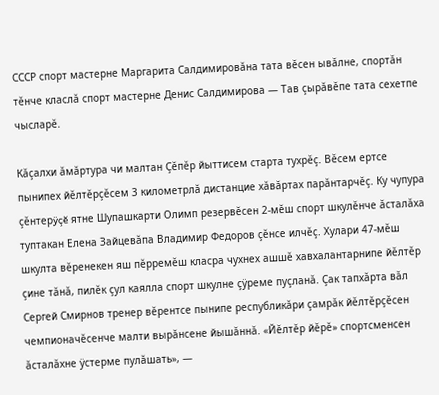СССР спорт мастерне Маргарита Салдимировăна тата вĕсен ывăлне, спортăн тĕнче класлă спорт мастерне Денис Салдимирова — Тав çырăвĕпе тата сехетпе чысларĕ.

Кăçалхи ăмăртура чи малтан Çĕпĕр йыттисем старта тухрĕç. Вĕсем ертсе пынипех йĕлтĕрçĕсем 3 километрлă дистанцие хăвăртах парăнтарчĕç. Ку чупура çĕнтерÿçĕ ятне Шупашкарти Олимп резервĕсен 2-мĕш спорт шкулĕнче ăсталăха туптакан Елена Зайцевăпа Владимир Федоров çĕнсе илчĕç. Хулари 47-мĕш шкулта вĕренекен яш пĕрремĕш класра чухнех ашшĕ хавхалантарнипе йĕлтĕр çине тăнă, пилĕк çул каялла спорт шкулне çÿреме пуçланă. Çак тапхăрта вăл Сергей Смирнов тренер вĕрентсе пынипе республикăри çамрăк йĕлтĕрçĕсен чемпионачĕсенче малти вырăнсене йышăннă. «Йĕлтĕр йĕрĕ» спортсменсен ăсталăхне ÿстерме пулăшать», —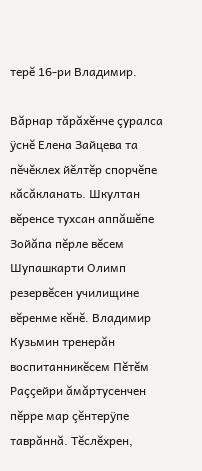терĕ 16-ри Владимир.

Вăрнар тăрăхĕнче çуралса ÿснĕ Елена Зайцева та пĕчĕклех йĕлтĕр спорчĕпе кăсăкланать. Шкултан вĕренсе тухсан аппăшĕпе Зойăпа пĕрле вĕсем Шупашкарти Олимп резервĕсен училищине вĕренме кĕнĕ. Владимир Кузьмин тренерăн воспитанникĕсем Пĕтĕм Раççейри ăмăртусенчен пĕрре мар çĕнтерÿпе таврăннă. Тĕслĕхрен,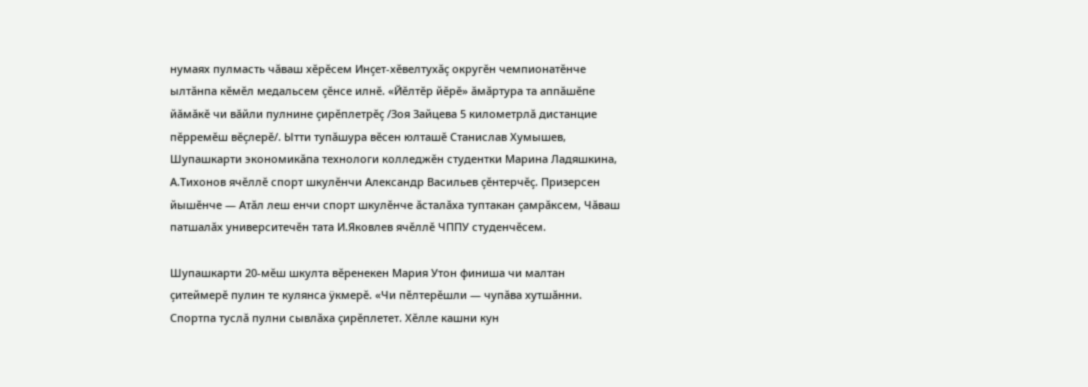нумаях пулмасть чăваш хĕрĕсем Инçет-хĕвелтухăç округĕн чемпионатĕнче ылтăнпа кĕмĕл медальсем çĕнсе илнĕ. «Йĕлтĕр йĕрĕ» ăмăртура та аппăшĕпе йăмăкĕ чи вăйли пулнине çирĕплетрĕç /Зоя Зайцева 5 километрлă дистанцие пĕрремĕш вĕçлерĕ/. Ытти тупăшура вĕсен юлташĕ Станислав Хумышев, Шупашкарти экономикăпа технологи колледжĕн студентки Марина Ладяшкина, А.Тихонов ячĕллĕ спорт шкулĕнчи Александр Васильев çĕнтерчĕç. Призерсен йышĕнче — Атăл леш енчи спорт шкулĕнче ăсталăха туптакан çамрăксем, Чăваш патшалăх университечĕн тата И.Яковлев ячĕллĕ ЧППУ студенчĕсем.

Шупашкарти 20-мĕш шкулта вĕренекен Мария Утон финиша чи малтан çитеймерĕ пулин те кулянса ÿкмерĕ. «Чи пĕлтерĕшли — чупăва хутшăнни. Спортпа туслă пулни сывлăха çирĕплетет. Хĕлле кашни кун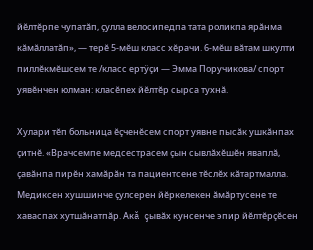йĕлтĕрпе чупатăп, çулла велосипедпа тата роликпа ярăнма кăмăллатăп», — терĕ 5-мĕш класс хĕрачи. 6-мĕш вăтам шкулти пиллĕкмĕшсем те /класс ертÿçи — Эмма Поручикова/ спорт уявĕнчен юлман: класĕпех йĕлтĕр сырса тухнă.

Хулари тĕп больница ĕçченĕсем спорт уявне пысăк ушкăнпах çитнĕ. «Врачсемпе медсестрасем çын сывлăхĕшĕн яваплă, çавăнпа пирĕн хамăрăн та пациентсене тĕслĕх кăтартмалла. Медиксен хушшинче çулсерен йĕркелекен ăмăртусене те хаваспах хутшăнатпăр. Акă çывăх кунсенче эпир йĕлтĕрçĕсен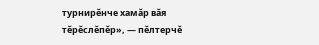турнирĕнче хамăр вăя тĕрĕслĕпĕр», — пĕлтерчĕ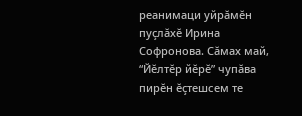реанимаци уйрăмĕн пуçлăхĕ Ирина Софронова. Сăмах май, “Йĕлтĕр йĕрĕ” чупăва пирĕн ĕçтешсем те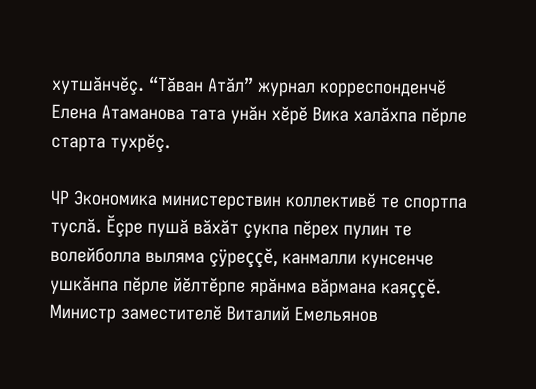хутшăнчĕç. “Тăван Атăл” журнал корреспонденчĕ Елена Атаманова тата унăн хĕрĕ Вика халăхпа пĕрле старта тухрĕç.

ЧР Экономика министерствин коллективĕ те спортпа туслă. Ĕçре пушă вăхăт çукпа пĕрех пулин те волейболла выляма çÿреççĕ, канмалли кунсенче ушкăнпа пĕрле йĕлтĕрпе ярăнма вăрмана каяççĕ. Министр заместителĕ Виталий Емельянов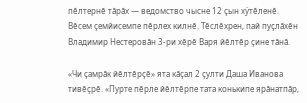пĕлтернĕ тăрăх — ведомство чысне 12 çын хÿтĕленĕ. Вĕсем çемйисемпе пĕрлех килнĕ. Тĕслĕхрен, пай пуçлăхĕн Владимир Нестеровăн 3-ри хĕрĕ Варя йĕлтĕр çине тăнă.

«Чи çамрăк йĕлтĕрçĕ» ята кăçал 2 çулти Даша Иванова тивĕçрĕ. «Пурте пĕрле йĕлтĕрпе тата конькипе ярăнатпăр,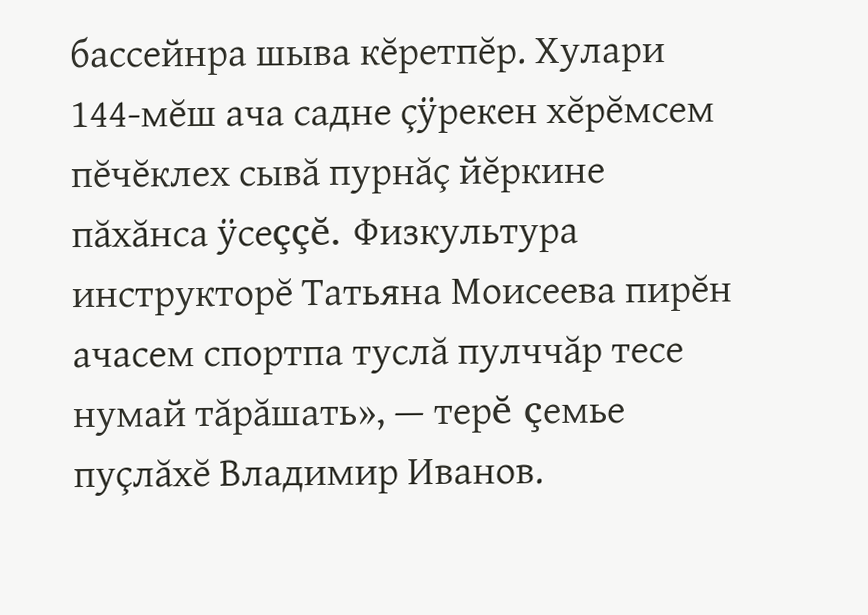бассейнра шыва кĕретпĕр. Хулари 144-мĕш ача садне çÿрекен хĕрĕмсем пĕчĕклех сывă пурнăç йĕркине пăхăнса ÿсеççĕ. Физкультура инструкторĕ Татьяна Моисеева пирĕн ачасем спортпа туслă пулччăр тесе нумай тăрăшать», — терĕ çемье пуçлăхĕ Владимир Иванов.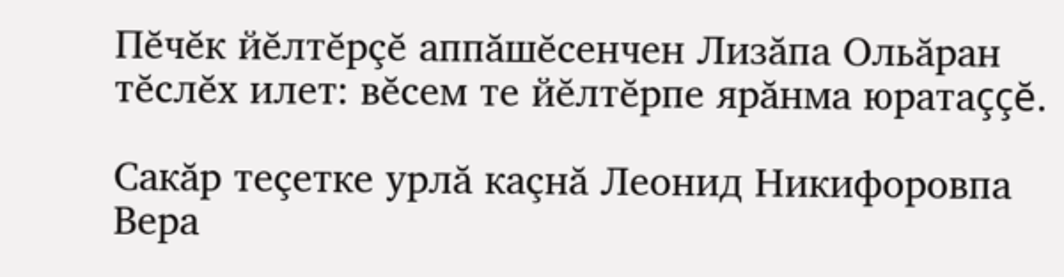Пĕчĕк йĕлтĕрçĕ аппăшĕсенчен Лизăпа Ольăран тĕслĕх илет: вĕсем те йĕлтĕрпе ярăнма юратаççĕ.

Сакăр теçетке урлă каçнă Леонид Никифоровпа Вера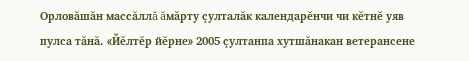Орловăшăн массăллă ăмăрту çулталăк календарĕнчи чи кĕтнĕ уяв пулса тăнă. «Йĕлтĕр йĕрне» 2005 çултанпа хутшăнакан ветерансене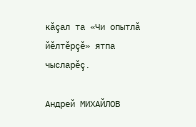кăçал та «Чи опытлă йĕлтĕрçĕ» ятпа чысларĕç.

Андрей МИХАЙЛОВ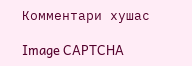Комментари хушас

Image CAPTCHA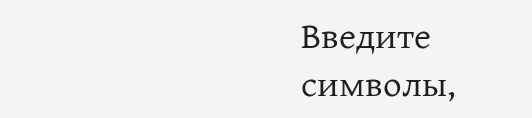Введите символы,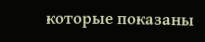которые показаны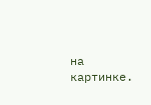на картинке.